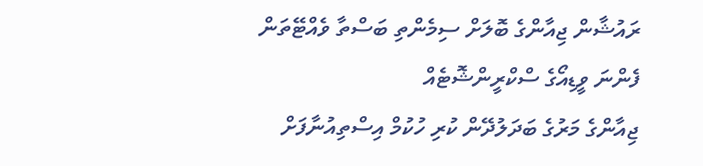ރައުޝާން ޖިއާންގެ ބޮލަށް ސިމެންތި ބަސްތާ ވެއްޓޭތަން ފެންނަ ވީޑިއޯގެ ސްކްރީންޝޮޓެއް
ޖިއާންގެ މަރުގެ ބަދަލުދޭން ކުރި ހުކުމް އިސްތިއުނާފަށް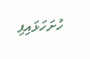ހުށަހަޅައިފި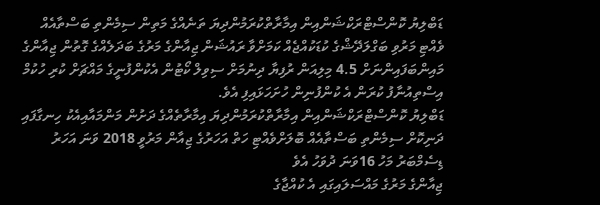ޑަބްލިޔު ކޮންސްޓްރަކްޝަންއިން އިމާރާތްކުރަމުންދިޔަ ތަނެއްގެ މަތިން ސިމެންތި ބަސްތާއެއް ވެއްޓި މަރުވި ބަގްލަދޭޝްގެ ކުޑަކުއްޖެއް ކަމަށްވާ ރައުޝަން ޖިއާންގެ މަރުގެ ބަދަލެއްގެ ގޮތުން ޖިއާންގެ މައިންބަފައިންނަށް 4.5 މިލިއަން ރުފިޔާ ދިނުމަށް ސިވިލް ކޯޓުން އެކުންފުނީގެ މައްޗަށް ކުރި ހުކުމް އިސްތިއުނާފު ކުރަން އެ ކުންފުނިން ހުށަހަޅައިފި އެވެ.
ޑަބްލިޔު ކޮންސްޓްރަކްޝަންއިން އިމާރާތްކުރަމުންދިޔަ އިމާރާތެއްގެ ދަށުން މަންމައާއިއެކު ހިނގާފައި ދަނިކޮށް ސިމެންތި ބަސްތާއެއް ބޮލަށްވެއްޓި ހަތް އަހަރުގެ ޖިއާން މަރުވީ 2018 ވަނަ އަހަރު ޑިސެމްބަރު މަހު 16ވަނަ ދުވަހު އެވެ
ޖިއާންގެ މަރުގެ މައްސަލައިގައި އެ ކުއްޖާގެ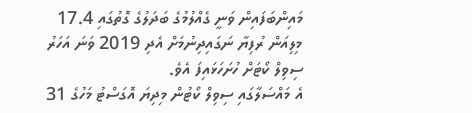މައިންބަފައިން ވަނީ ގެއްލުމުގެ ބަދަލުގެ ގޮތުގައި 17.4 މިލިއަން ރުފިޔާ ނަގައިދިނުމަށް އެދި 2019 ވަނަ އަހަރު ސިވިލް ކޯޓަށް ހުށަހަޅައިފަ އެވެ.
އެ މައްސަލާގައި ސިވިލް ކޯޓުން މިދިޔަ އޮގަސްޓު މަހުގެ 31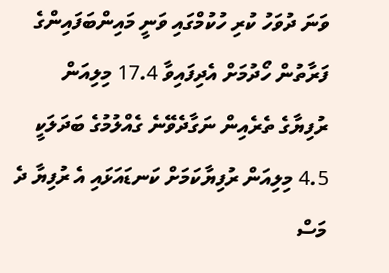ވަނަ ދުވަހު ކުރި ހުކުމްގައި ވަނީ މައިންބަފައިންގެ ފަރާތުން ހޯދުމަށް އެދިފައިވާ 17.4 މިލިއަން ރުފިޔާގެ ތެރެއިން ނަގާދެވޭނެ ގެއްލުމުގެ ބަދަލަކީ 4.5 މިލިއަން ރުފިޔާކަމަށް ކަނޑައަޅައި އެ ރުފިޔާ ދެ މަސް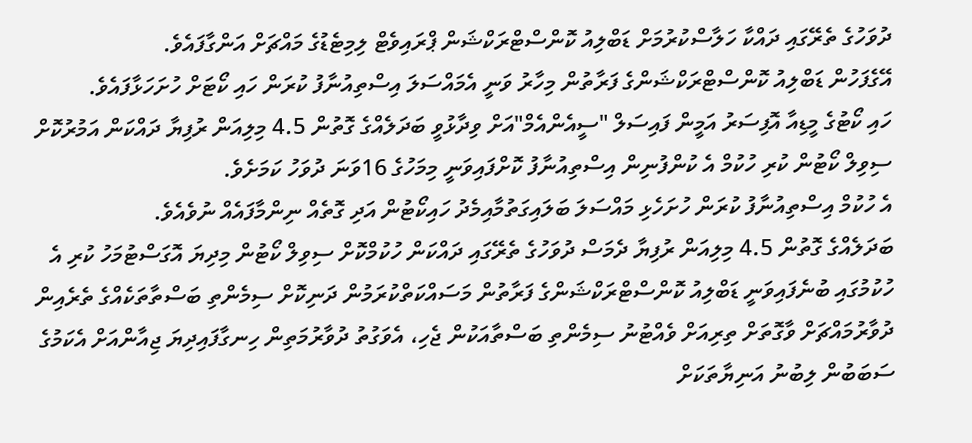ދުވަހުގެ ތެރޭގައި ދައްކާ ހަލާސްކުރުމަށް ޑަބްލިއު ކޮންސްޓްރަކްޝަން ޕްރައިވެޓް ލިމިޓެޑުގެ މައްޗަށް އަންގާފައެވެ.
އޭގެފަހުން ޑަބްލިއު ކޮންސްޓްރަކްޝަންގެ ފަރާތުން މިހާރު ވަނީ އެމައްސަލަ އިސްތިއުނާފު ކުރަން ހައި ކޯޓަށް ހުށަހަޅާފައެވެ.
ހައި ކޯޓުގެ މީޑިއާ އޮފިސަރު އަމީން ފައިސަލް "ސީއެންއެމް"އަށް ވިދާޅުވީ ބަދަލެއްގެ ގޮތުން 4.5 މިލިއަން ރުފިޔާ ދައްކަން އަމުރުކޮށް ސިވިލް ކޯޓުން ކުރި ހުކުމް އެ ކުންފުނިން އިސްތިއުނާފު ކޮށްފައިވަނީ މިމަހުގެ 16ވަނަ ދުވަހު ކަމަށެވެ.
އެ ހުކުމް އިސްތިއުނާފު ކުރަން ހުށަހެޅި މައްސަލަ ބަލައިގަތުމާއިމެދު ހައިކޯޓުން އަދި ގޮތެއް ނިންމާފައެއް ނުވެއެވެ.
ބަދަލެއްގެ ގޮތުން 4.5 މިލިއަން ރުފިޔާ ދެމަސް ދުވަހުގެ ތެރޭގައި ދައްކަން ހުކުމްކޮށް ސިވިލް ކޯޓުން މިދިޔަ އޮގަސްޓުމަހު ކުރި އެ ހުކުމުގައި ބުނެފައިވަނީ ޑަބްލިއު ކޮންސްޓްރަކްޝަންގެ ފަރާތުން މަސައްކަތްކުރަމުން ދަނިކޮށް ސިމެންތި ބަސްތާތަކެއްގެ ތެރެއިން ދުވާރުމައްޗަށް ވާގޮތަށް ތިރިއަށް ވެއްޓުނު ސިމެންތި ބަސްތާއަކުން ޖެހި، އެވަގުތު ދުވާރުމަތިން ހިނގާފައިދިޔަ ޖިއާންއަށް އެކަމުގެ ސަބަބުން ލިބުނު އަނިޔާތަކަށް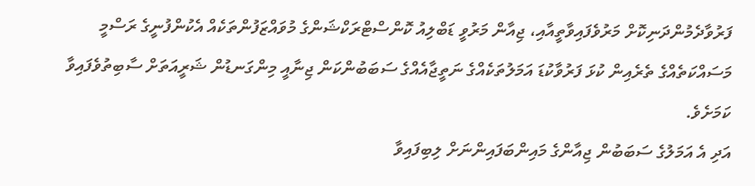ފަރުވާދެމުންދަނިކޮށް މަރުވެފައިވާތީއާއި، ޖިއާން މަރުވީ ޑަބްލިއު ކޮންސްޓްރަކްޝަންގެ މުވައްޒަފުންތަކެއް އެކުންފުނީގެ ރަސްމީ މަސައްކަތެއްގެ ތެރެއިން ކުޅަ ފަރުވާކުޑަ އަމަލުތަކެއްގެ ނަތީޖާއެއްގެ ސަބަބުންކަން ޖިނާއީ މިންގަނޑުން ޝަރީއަތަށް ސާބިތުވެފައިވާ ކަމަށެވެ.
އަދި އެ އަމަލުގެ ސަބަބުން ޖިއާންގެ މައިންބަފައިންނަށް ލިބިފައިވާ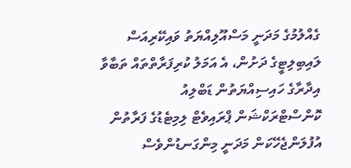ގެއްލުމުގެ މަދަނީ މަސްއޫލިއްޔަތު ވައިކޭރިއަސް ލައިބިލިޓީގެ ދަށުން، އެ އަމަލު ކުރިފަރާތްތައް ތަބާވާ އިދާރާގެ ހައިސިއްޔަތުން ޑަބްލިއު ކޮންސްޓްރަކްޝަން ޕްރައިވެޓް ލިމިޓެޑުގެ ފަރާތުން އުފުލަންޖެހޭކަން މަދަނީ މިންގަނޑުންވެސް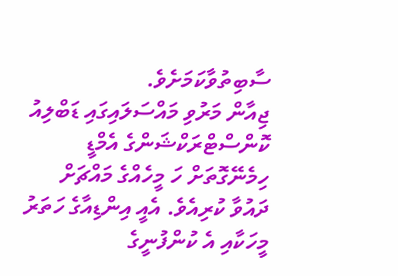ސާބިތުވާކަމަށެވެ.
ޖިއާން މަރުވި މައްސަލައިގައި ޑަބްލިއު ކޮންސްޓްރަކްޝަންގެ އެމްޑީ ހިމެނޭގޮތަށް ހަ މީހެއްގެ މައްޗަށް ދައުވާ ކުރިއެވެ. އެއީ އިންޑިއާގެ ހަތަރު މީހަކާއި އެ ކުންފުނީގެ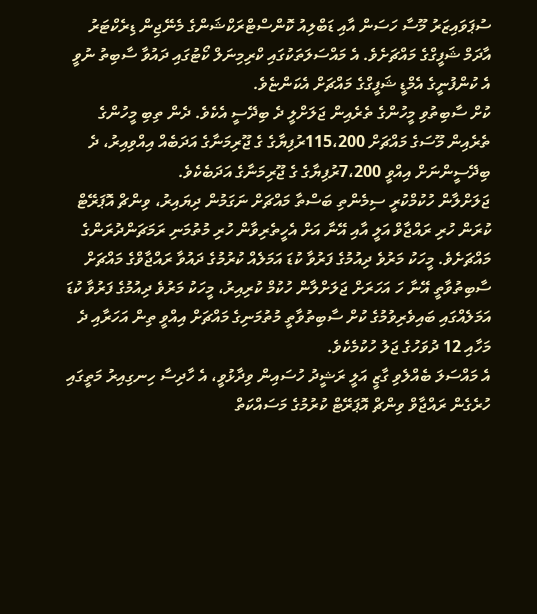ސުޕަވައިޒަރު މޫސާ ހަސަން އާއި ޑަބްލިއު ކޮންސްޓްރަކްޝަންގެ މެނޭޖިން ޑިރެކްޓަރު އާދަމް ޝަފީގްގެ މައްޗަށެވެ. އެ މައްސަލަތަކުގައި ކްރިމިނަލް ކޯޓުގައި ދައުވާ ސާބިތު ނުވީ އެ ކުންފުނީގެ އެމްޑީ ޝަފީގްގެ މައްޗަށް އެކަންޏެވެ.
ކުށް ސާބިތުވި މީހުންގެ ތެރެއިން ޖަލަށްލީ ދެ ބިދޭސީ އެކެވެ. ދެން ތިބި މީހުންގެ ތެރެއިން މޫސަގެ މައްޗަށް 115،200ރުފިޔާގެ ގެ ޖޫރިމަނާގެ އަދަބެއް އިއްވިއިރު، ދެ ބިދޭސީންނަށް އިއްވީ 7،200ރުފިޔާގެ ގެ ޖޫރިމަނާގެ އަދަބެކެވެ.
ޖަލަށްލާން ހުކުމްކުރީ ސިމެންތި ބަސްތާ މައްޗަށް ނަގަމުން ދިޔައިރު، ވިންޗް އޮޕަރޭޓް ކުރަން ހުރި ރައްޖާވް އަލީ އާއި އޭނާ އަށް އެހީތެރިވާން ހުރި މުތުމަނި ރަމަޗަންދުރަންގެ މައްޗަށެވެ. މީހަކު މަރުވެ ދިއުމުގެ ފަރުވާ ކުޑަ އަމަލެއް ކުރުމުގެ ދައުވާ ރައްޖާވްގެ މައްޗަށް ސާބިތުވާތީ އޭނާ ހަ އަހަރަށް ޖަލަށްލާން ހުކުމް ކުރިއިރު، މީހަކު މަރުވެ ދިއުމުގެ ފަރުވާ ކުޑަ އަމަލެއްގައި ބައިވެރިވުމުގެ ކުށް ސާބިތުވާތީ މުތުމަނިގެ މައްޗަށް އިއްވީ ތިން އަހަރާއި ދެ މަހާއި 12 ދުވަހުގެ ޖަލު ހުކުމެކެވެ.
އެ މައްސަލަ ބެއްލެވި ގާޒީ އަލީ ރަޝީދު ހުސައިން ވިދާޅުވީ، އެ ހާދިސާ ހިނގިއިރު މަތީގައި ހުރެގެން ރައްޖާވް ވިންޗް އޮޕަރޭޓް ކުރުމުގެ މަސައްކަތް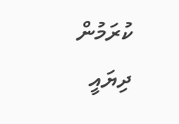ކުރަމުން ދިޔައީ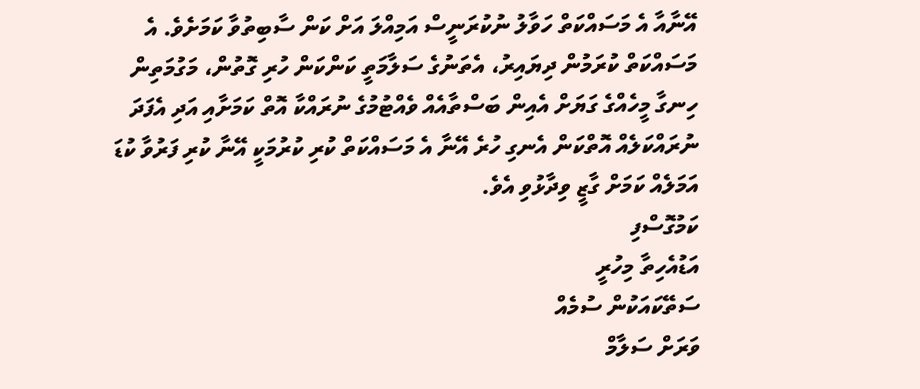އޭނާއާ އެ މަސައްކަތް ހަވާލު ނުކުރަނީސް އަމިއްލަ އަށް ކަން ސާބިތުވާ ކަމަށެވެ. އެ މަސައްކަތް ކުރަމުން ދިޔައިރު، އެތަނުގެ ސަލާމަތީ ކަންކަން ހުރި ގޮތުން، މަގުމަތިން ހިނގާ މީހެއްގެ ގަޔަށް އެއިން ބަސްތާއެއް ވެއްޓުމުގެ ނުރައްކާ އޮތް ކަމަށާއި އަދި އެފަދަ ނުރައްކަލެއް އޮތްކަން އެނގި ހުރެ އޭނާ އެ މަސައްކަތް ކުރި ކުރުމަކީ އޭނާ ކުރި ފަރުވާ ކުޑަ އަމަލެއް ކަމަށް ގާޒީ ވިދާޅުވި އެވެ.
ކަމުގޮސްފި
އަޑުއެހިތާ މިހުރީ
ސަތޭކައަކުން ސުމެއް
ވަރަށް ސަލާމް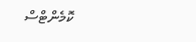ކޮމެންޓްސް